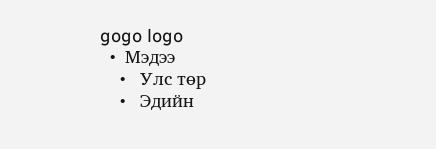gogo logo
  •  Мэдээ
    •   Улс төр
    •   Эдийн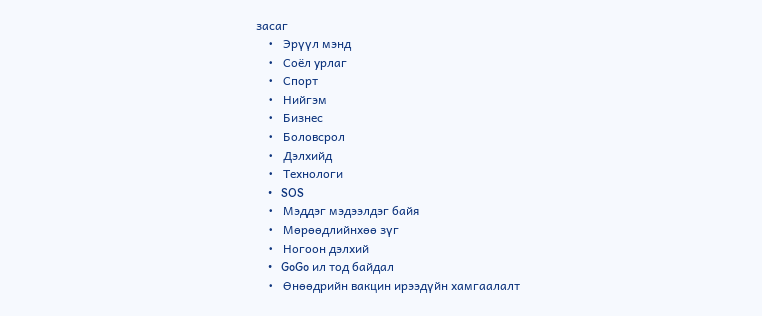засаг
    •   Эрүүл мэнд
    •   Соёл урлаг
    •   Спорт
    •   Нийгэм
    •   Бизнес
    •   Боловсрол
    •   Дэлхийд
    •   Технологи
    •   SOS
    •   Мэддэг мэдээлдэг байя
    •   Мөрөөдлийнхөө зүг
    •   Ногоон дэлхий
    •   GoGo ил тод байдал
    •   Өнөөдрийн вакцин ирээдүйн хамгаалалт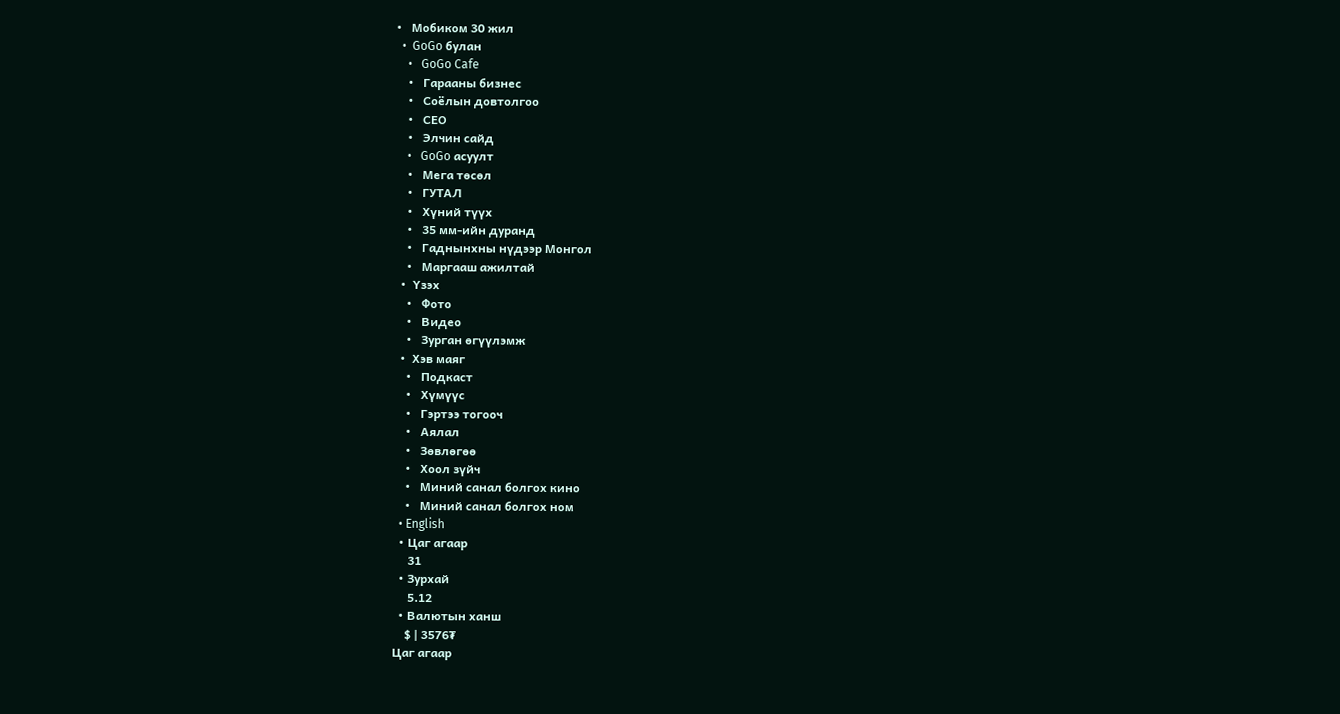•   Мобиком 30 жил
  •  GoGo булан
    •   GoGo Cafe
    •   Гарааны бизнес
    •   Соёлын довтолгоо
    •   СEO
    •   Элчин сайд
    •   GoGo асуулт
    •   Мега төсөл
    •   ГУТАЛ
    •   Хүний түүх
    •   35 мм-ийн дуранд
    •   Гаднынхны нүдээр Монгол
    •   Маргааш ажилтай
  •  Үзэх
    •   Фото
    •   Видео
    •   Зурган өгүүлэмж
  •  Хэв маяг
    •   Подкаст
    •   Хүмүүс
    •   Гэртээ тогооч
    •   Аялал
    •   Зөвлөгөө
    •   Хоол зүйч
    •   Миний санал болгох кино
    •   Миний санал болгох ном
  • English
  • Цаг агаар
     31
  • Зурхай
     5.12
  • Валютын ханш
    $ | 3576₮
Цаг агаар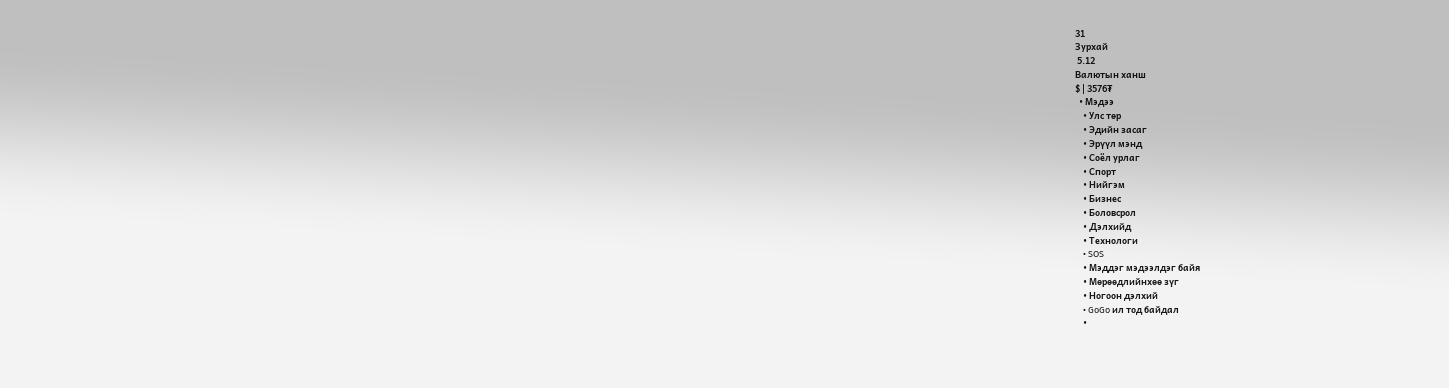31
Зурхай
 5.12
Валютын ханш
$ | 3576₮
  • Мэдээ
    • Улс төр
    • Эдийн засаг
    • Эрүүл мэнд
    • Соёл урлаг
    • Спорт
    • Нийгэм
    • Бизнес
    • Боловсрол
    • Дэлхийд
    • Технологи
    • SOS
    • Мэддэг мэдээлдэг байя
    • Мөрөөдлийнхөө зүг
    • Ногоон дэлхий
    • GoGo ил тод байдал
    •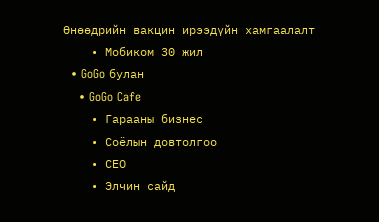Өнөөдрийн вакцин ирээдүйн хамгаалалт
    • Мобиком 30 жил
  • GoGo булан
    • GoGo Cafe
    • Гарааны бизнес
    • Соёлын довтолгоо
    • СEO
    • Элчин сайд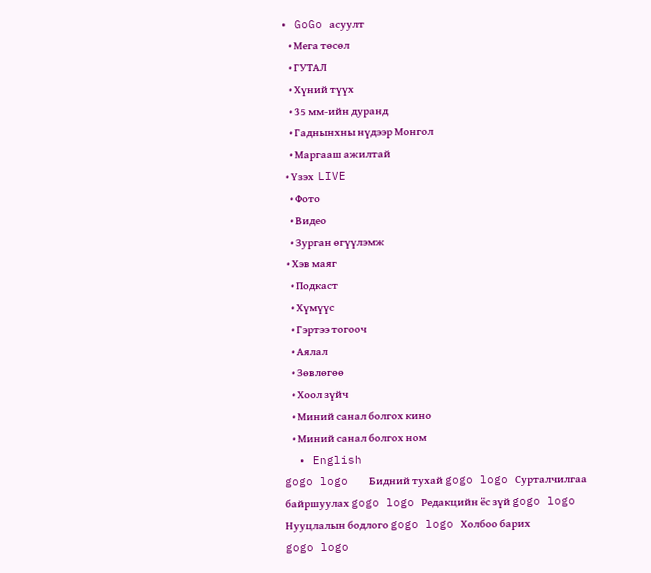• GoGo асуулт
    • Мега төсөл
    • ГУТАЛ
    • Хүний түүх
    • 35 мм-ийн дуранд
    • Гаднынхны нүдээр Монгол
    • Маргааш ажилтай
  • Үзэх  LIVE
    • Фото
    • Видео
    • Зурган өгүүлэмж
  • Хэв маяг
    • Подкаст
    • Хүмүүс
    • Гэртээ тогооч
    • Аялал
    • Зөвлөгөө
    • Хоол зүйч
    • Миний санал болгох кино
    • Миний санал болгох ном
  • English
gogo logo   Бидний тухай gogo logo Сурталчилгаа байршуулах gogo logo Редакцийн ёс зүй gogo logo Нууцлалын бодлого gogo logo Холбоо барих
gogo logo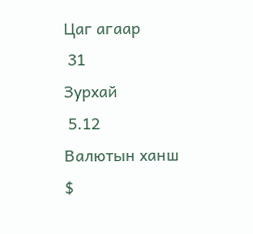Цаг агаар
 31
Зурхай
 5.12
Валютын ханш
$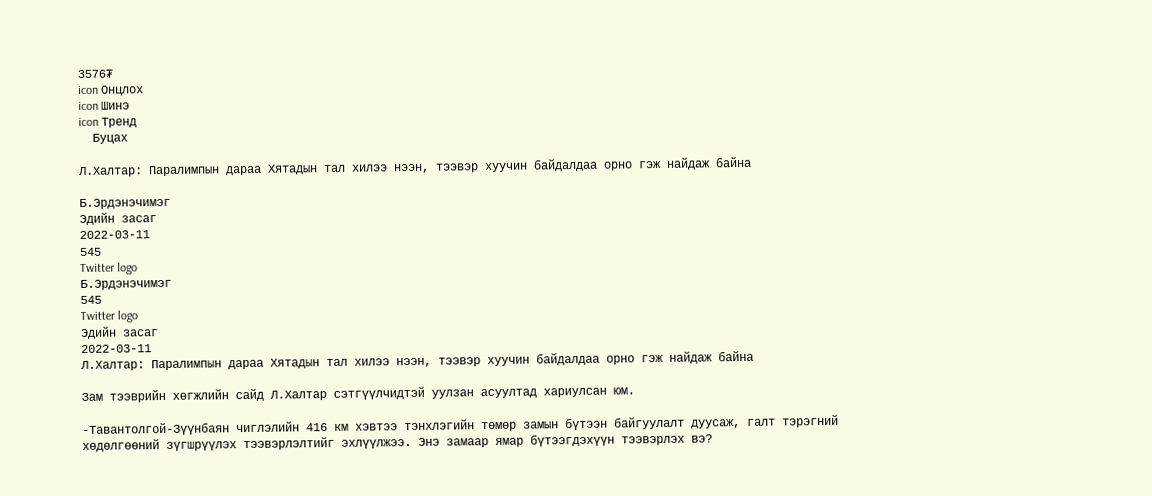3576₮
icon Онцлох
icon Шинэ
icon Тренд
  Буцах

Л.Халтар: Паралимпын дараа Хятадын тал хилээ нээн, тээвэр хуучин байдалдаа орно гэж найдаж байна

Б.Эрдэнэчимэг
Эдийн засаг
2022-03-11
545
Twitter logo
Б.Эрдэнэчимэг
545
Twitter logo
Эдийн засаг
2022-03-11
Л.Халтар: Паралимпын дараа Хятадын тал хилээ нээн, тээвэр хуучин байдалдаа орно гэж найдаж байна

Зам тээврийн хөгжлийн сайд Л.Халтар сэтгүүлчидтэй уулзан асуултад хариулсан юм.

-Тавантолгой-Зүүнбаян чиглэлийн 416 км хэвтээ тэнхлэгийн төмөр замын бүтээн байгуулалт дуусаж, галт тэрэгний хөдөлгөөний зүгшрүүлэх тээвэрлэлтийг эхлүүлжээ. Энэ замаар ямар бүтээгдэхүүн тээвэрлэх вэ?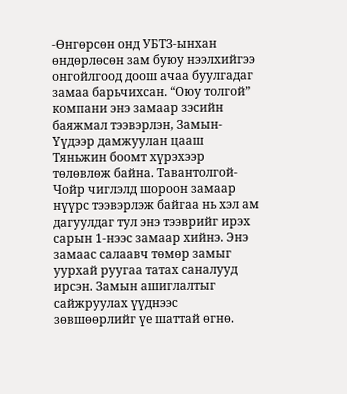-Өнгөрсөн онд УБТЗ-ынхан өндөрлөсөн зам буюу нээлхийгээ онгойлгоод доош ачаа буулгадаг замаа барьчихсан. “Оюу толгой” компани энэ замаар зэсийн баяжмал тээвэрлэн, Замын-Үүдээр дамжуулан цааш Тяньжин боомт хүрэхээр төлөвлөж байна. Тавантолгой-Чойр чиглэлд шороон замаар нүүрс тээвэрлэж байгаа нь хэл ам дагуулдаг тул энэ тээврийг ирэх сарын 1-нээс замаар хийнэ. Энэ замаас салаавч төмөр замыг уурхай руугаа татах саналууд ирсэн. Замын ашиглалтыг сайжруулах үүднээс зөвшөөрлийг үе шаттай өгнө.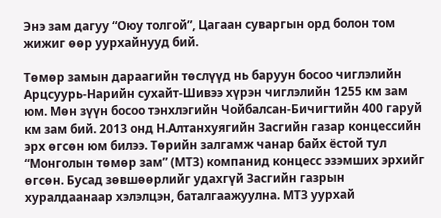Энэ зам дагуу “Оюу толгой”, Цагаан суваргын орд болон том жижиг өөр уурхайнууд бий.

Төмөр замын дараагийн төслүүд нь баруун босоо чиглэлийн Арцсуурь-Нарийн сухайт-Шивээ хүрэн чиглэлийн 1255 км зам юм. Мөн зүүн босоо тэнхлэгийн Чойбалсан-Бичигтийн 400 гаруй км зам бий. 2013 онд Н.Алтанхуягийн Засгийн газар концессийн эрх өгсөн юм билээ. Төрийн залгамж чанар байх ёстой тул “Монголын төмөр зам” (МТЗ) компанид концесс эзэмших эрхийг өгсөн. Бусад зөвшөөрлийг удахгүй Засгийн газрын хуралдаанаар хэлэлцэн, баталгаажуулна. МТЗ уурхай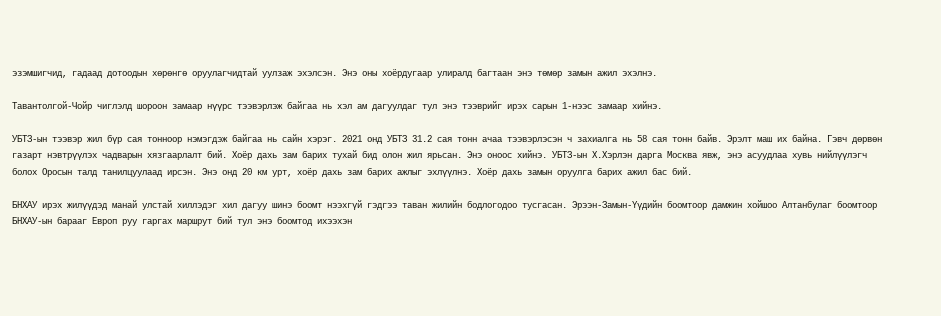эзэмшигчид, гадаад дотоодын хөрөнгө оруулагчидтай уулзаж эхэлсэн. Энэ оны хоёрдугаар улиралд багтаан энэ төмөр замын ажил эхэлнэ.

Тавантолгой-Чойр чиглэлд шороон замаар нүүрс тээвэрлэж байгаа нь хэл ам дагуулдаг тул энэ тээврийг ирэх сарын 1-нээс замаар хийнэ.

УБТЗ-ын тээвэр жил бүр сая тонноор нэмэгдэж байгаа нь сайн хэрэг. 2021 онд УБТЗ 31.2 сая тонн ачаа тээвэрлэсэн ч захиалга нь 58 сая тонн байв. Эрэлт маш их байна. Гэвч дөрвөн газарт нэвтрүүлэх чадварын хязгаарлалт бий. Хоёр дахь зам барих тухай бид олон жил ярьсан. Энэ оноос хийнэ. УБТЗ-ын Х.Хэрлэн дарга Москва явж, энэ асуудлаа хувь нийлүүлэгч болох Оросын талд танилцуулаад ирсэн. Энэ онд 20 км урт, хоёр дахь зам барих ажлыг эхлүүлнэ. Хоёр дахь замын оруулга барих ажил бас бий.

БНХАУ ирэх жилүүдэд манай улстай хиллэдэг хил дагуу шинэ боомт нээхгүй гэдгээ таван жилийн бодлогодоо тусгасан. Эрээн-Замын-Үүдийн боомтоор дамжин хойшоо Алтанбулаг боомтоор БНХАУ-ын барааг Европ руу гаргах маршрут бий тул энэ боомтод ихээхэн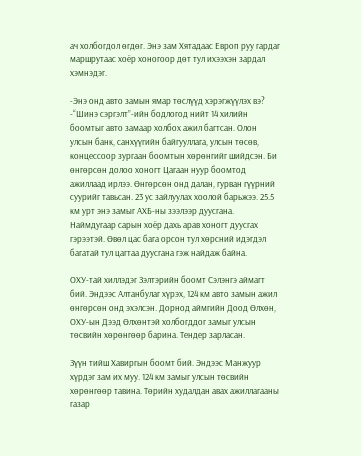ач холбогдол өгдөг. Энэ зам Хятадаас Европ руу гардаг маршрутаас хоёр хоногоор дөт тул ихээхэн зардал хэмнэдэг.

-Энэ онд авто замын ямар төслүүд хэрэгжүүлэх вэ?
-“Шинэ сэргэлт”-ийн бодлогод нийт 14 хилийн боомтыг авто замаар холбох ажил багтсан. Олон улсын банк, санхүүгийн байгууллага, улсын төсөв, концессоор зургаан боомтын хөрөнгийг шийдсэн. Би өнгөрсөн долоо хоногт Цагаан нуур боомтод ажиллаад ирлээ. Өнгөрсөн онд далан, гурван гүүрний суурийг тавьсан. 23 ус зайлуулах хоолой барьжээ. 25.5 км урт энэ замыг АХБ-ны зээлээр дуусгана. Наймдугаар сарын хоёр дахь арав хоногт дуусгах гэрээтэй. Өвөл цас бага орсон тул хөрсний идэгдэл багатай тул цагтаа дуусгана гэж найдаж байна.

ОХУ-тай хиллэдэг Зэлтэрийн боомт Сэлэнгэ аймагт бий. Эндээс Алтанбулаг хүрэх, 124 км авто замын ажил өнгөрсөн онд эхэлсэн. Дорнод аймгийн Доод Өлхөн, ОХУ-ын Дээд Өлхөнтэй холбогддог замыг улсын төсвийн хөрөнгөөр барина. Тендер зарласан.

Зүүн тийш Хавиргын боомт бий. Эндээс Манжуур хүрдэг зам их муу. 124 км замыг улсын төсвийн хөрөнгөөр тавина. Төрийн худалдан авах ажиллагааны газар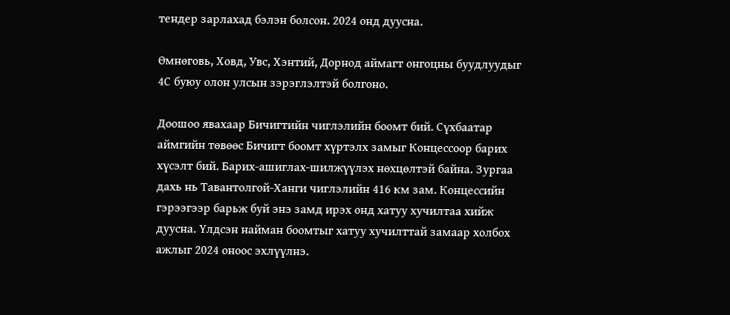тендер зарлахад бэлэн болсон. 2024 онд дуусна.

Өмнөговь, Ховд, Увс, Хэнтий, Дорнод аймагт онгоцны буудлуудыг 4С буюу олон улсын зэрэглэлтэй болгоно.

Доошоо явахаар Бичигтийн чиглэлийн боомт бий. Сүхбаатар аймгийн төвөөс Бичигт боомт хүртэлх замыг Концессоор барих хүсэлт бий. Барих-ашиглах-шилжүүлэх нөхцөлтэй байна. Зургаа дахь нь Тавантолгой-Ханги чиглэлийн 416 км зам. Концессийн гэрээгээр барьж буй энэ замд ирэх онд хатуу хучилтаа хийж дуусна. Үлдсэн найман боомтыг хатуу хучилттай замаар холбох ажлыг 2024 оноос эхлүүлнэ.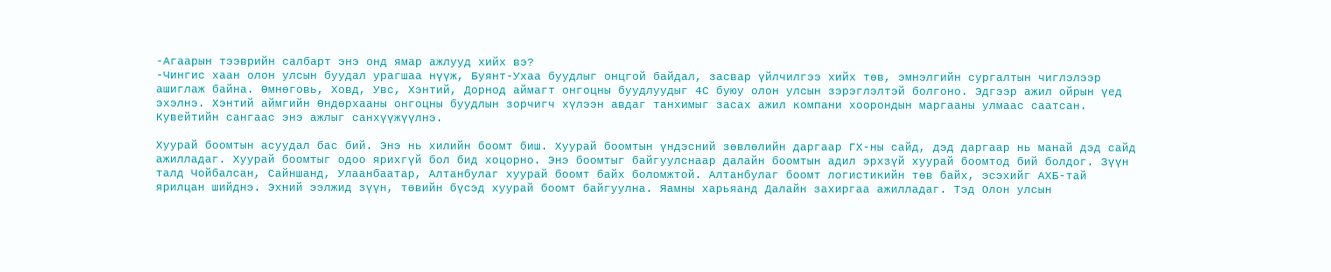-Агаарын тээврийн салбарт энэ онд ямар ажлууд хийх вэ?
-Чингис хаан олон улсын буудал урагшаа нүүж, Буянт-Ухаа буудлыг онцгой байдал, засвар үйлчилгээ хийх төв, эмнэлгийн сургалтын чиглэлээр ашиглаж байна. Өмнөговь, Ховд, Увс, Хэнтий, Дорнод аймагт онгоцны буудлуудыг 4С буюу олон улсын зэрэглэлтэй болгоно. Эдгээр ажил ойрын үед эхэлнэ. Хэнтий аймгийн Өндөрхааны онгоцны буудлын зорчигч хүлээн авдаг танхимыг засах ажил компани хоорондын маргааны улмаас саатсан. Кувейтийн сангаас энэ ажлыг санхүүжүүлнэ.

Хуурай боомтын асуудал бас бий. Энэ нь хилийн боомт биш. Хуурай боомтын үндэсний зөвлөлийн даргаар ГХ-ны сайд, дэд даргаар нь манай дэд сайд ажилладаг. Хуурай боомтыг одоо ярихгүй бол бид хоцорно. Энэ боомтыг байгуулснаар далайн боомтын адил эрхзүй хуурай боомтод бий болдог. Зүүн талд Чойбалсан, Сайншанд, Улаанбаатар, Алтанбулаг хуурай боомт байх боломжтой. Алтанбулаг боомт логистикийн төв байх, эсэхийг АХБ-тай ярилцан шийднэ. Эхний ээлжид зүүн, төвийн бүсэд хуурай боомт байгуулна. Яамны харьяанд Далайн захиргаа ажилладаг. Тэд Олон улсын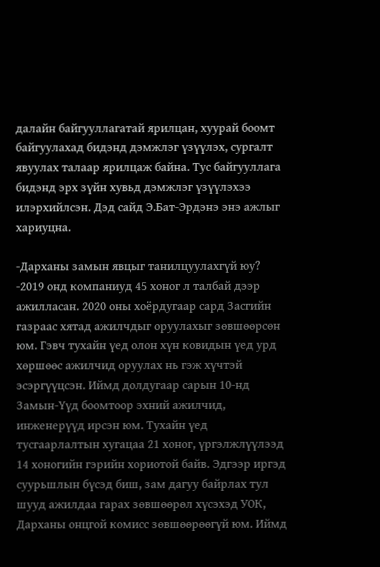далайн байгууллагатай ярилцан, хуурай боомт байгуулахад бидэнд дэмжлэг үзүүлэх, сургалт явуулах талаар ярилцаж байна. Тус байгууллага бидэнд эрх зүйн хувьд дэмжлэг үзүүлэхээ илэрхийлсэн. Дэд сайд Э.Бат-Эрдэнэ энэ ажлыг хариуцна.

-Дарханы замын явцыг танилцуулахгүй юу?
-2019 онд компаниуд 45 хоног л талбай дээр ажилласан. 2020 оны хоёрдугаар сард Засгийн газраас хятад ажилчдыг оруулахыг зөвшөөрсөн юм. Гэвч тухайн үед олон хүн ковидын үед урд хөршөөс ажилчид оруулах нь гэж хүчтэй эсэргүүцсэн. Иймд долдугаар сарын 10-нд Замын-Үүд боомтоор эхний ажилчид, инженерүүд ирсэн юм. Тухайн үед тусгаарлалтын хугацаа 21 хоног, үргэлжлүүлээд 14 хоногийн гэрийн хориотой байв. Эдгээр иргэд суурьшлын бүсэд биш, зам дагуу байрлах тул шууд ажилдаа гарах зөвшөөрөл хүсэхэд УОК, Дарханы онцгой комисс зөвшөөрөөгүй юм. Иймд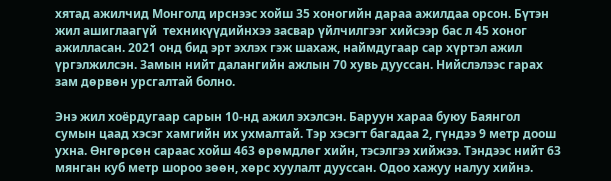хятад ажилчид Монголд ирснээс хойш 35 хоногийн дараа ажилдаа орсон. Бүтэн жил ашиглаагүй  техникүүдийнхээ засвар үйлчилгээг хийсээр бас л 45 хоног ажилласан. 2021 онд бид эрт эхлэх гэж шахаж, наймдугаар сар хүртэл ажил үргэлжилсэн. Замын нийт далангийн ажлын 70 хувь дууссан. Нийслэлээс гарах зам дөрвөн урсгалтай болно.

Энэ жил хоёрдугаар сарын 10-нд ажил эхэлсэн. Баруун хараа буюу Баянгол сумын цаад хэсэг хамгийн их ухмалтай. Тэр хэсэгт багадаа 2, гүндээ 9 метр доош ухна. Өнгөрсөн сараас хойш 463 өрөмдлөг хийн, тэсэлгээ хийжээ. Тэндээс нийт 63 мянган куб метр шороо зөөн, хөрс хуулалт дууссан. Одоо хажуу налуу хийнэ.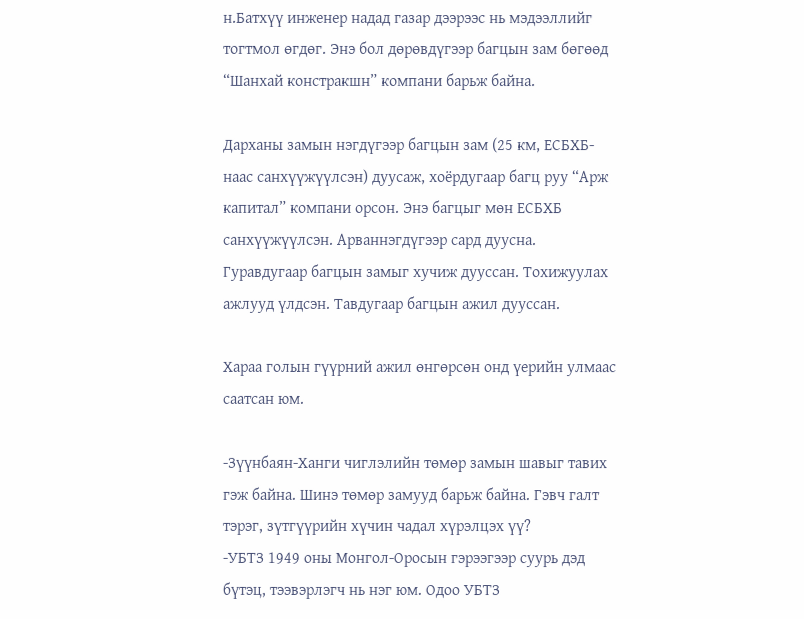н.Батхүү инженер надад газар дээрээс нь мэдээллийг тогтмол өгдөг. Энэ бол дөрөвдүгээр багцын зам бөгөөд “Шанхай констракшн” компани барьж байна.

Дарханы замын нэгдүгээр багцын зам (25 км, ЕСБХБ-наас санхүүжүүлсэн) дуусаж, хоёрдугаар багц руу “Арж капитал” компани орсон. Энэ багцыг мөн ЕСБХБ санхүүжүүлсэн. Арваннэгдүгээр сард дуусна. Гуравдугаар багцын замыг хучиж дууссан. Тохижуулах ажлууд үлдсэн. Тавдугаар багцын ажил дууссан.

Хараа голын гүүрний ажил өнгөрсөн онд үерийн улмаас саатсан юм.

-Зүүнбаян-Ханги чиглэлийн төмөр замын шавыг тавих гэж байна. Шинэ төмөр замууд барьж байна. Гэвч галт тэрэг, зүтгүүрийн хүчин чадал хүрэлцэх үү?
-УБТЗ 1949 оны Монгол-Оросын гэрээгээр суурь дэд бүтэц, тээвэрлэгч нь нэг юм. Одоо УБТЗ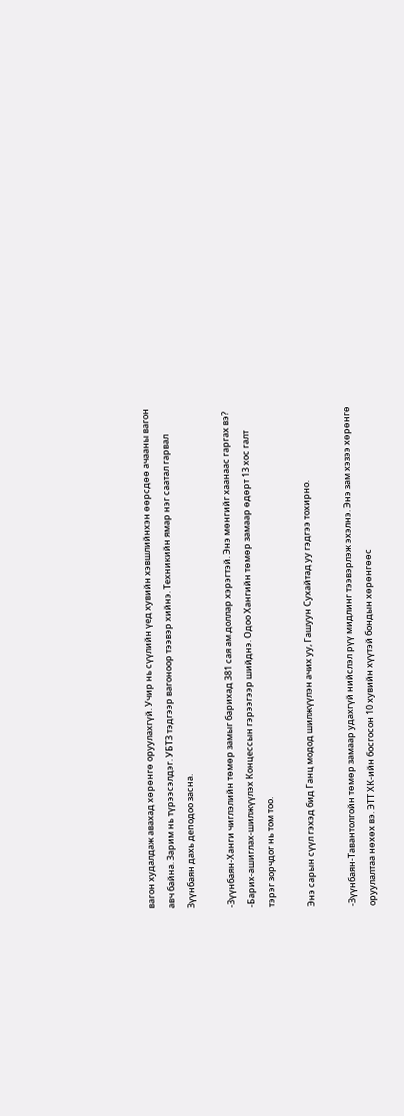вагон худалдаж авахад хөрөнгө оруулахгүй. Учир нь сүүлийн үед хувийн хэвшлийнхэн өөрсдөө ачааны вагон авч байна. Зарим нь түрээсэлдэг. УБТЗ тэдгээр вагоноор тээвэр хийнэ. Техникийн ямар нэг саатал гарвал Зүүнбаян дахь деподоо засна.

-Зүүнбаян-Ханги чиглэлийн төмөр замыг барихад 381 сая ам.доллар хэрэгтэй. Энэ мөнгийг хаанаас гаргах вэ?
-Барих-ашиглах-шилжүүлэх Концессын гэрээгээр шийднэ. Одоо Хангийн төмөр замаар өдөрт 13 хос галт тэрэг зорчдог нь том тоо.

Энэ сарын сүүл гэхэд бид Ганц модод шилжүүлэн ачих уу, Гашуун Сухайтад уу гэдгээ тохирно.

-Зүүнбаян-Тавантолгойн төмөр замаар удахгүй нийслэл рүү мидлинг тээвэрлэж эхэлнэ. Энэ зам хэзээ хөрөнгө оруулалтаа нөхөх вэ. ЭТТ ХК-ийн босгосон 10 хувийн хүүтэй бондын хөрөнгөөс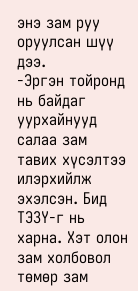энэ зам руу оруулсан шүү дээ.
-Эргэн тойронд  нь байдаг уурхайнууд салаа зам тавих хүсэлтээ илэрхийлж эхэлсэн. Бид ТЭЗҮ-г нь харна. Хэт олон зам холбовол төмөр зам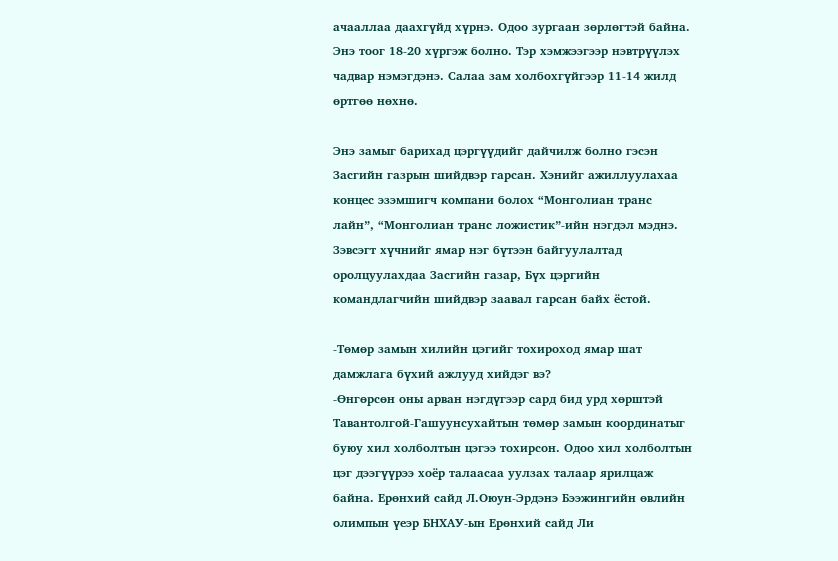ачааллаа даахгүйд хүрнэ. Одоо зургаан зөрлөгтэй байна. Энэ тоог 18-20 хүргэж болно. Тэр хэмжээгээр нэвтрүүлэх чадвар нэмэгдэнэ. Салаа зам холбохгүйгээр 11-14 жилд өртгөө нөхнө.

Энэ замыг барихад цэргүүдийг дайчилж болно гэсэн Засгийн газрын шийдвэр гарсан. Хэнийг ажиллуулахаа концес эзэмшигч компани болох “Монголиан транс лайн”, “Монголиан транс ложистик”-ийн нэгдэл мэднэ. Зэвсэгт хүчнийг ямар нэг бүтээн байгуулалтад оролцуулахдаа Засгийн газар, Бүх цэргийн командлагчийн шийдвэр заавал гарсан байх ёстой.

-Төмөр замын хилийн цэгийг тохироход ямар шат дамжлага бүхий ажлууд хийдэг вэ?
-Өнгөрсөн оны арван нэгдүгээр сард бид урд хөрштэй Тавантолгой-Гашуунсухайтын төмөр замын координатыг буюу хил холболтын цэгээ тохирсон. Одоо хил холболтын цэг дээгүүрээ хоёр талаасаа уулзах талаар ярилцаж байна. Ерөнхий сайд Л.Оюун-Эрдэнэ Бээжингийн өвлийн олимпын үеэр БНХАУ-ын Ерөнхий сайд Ли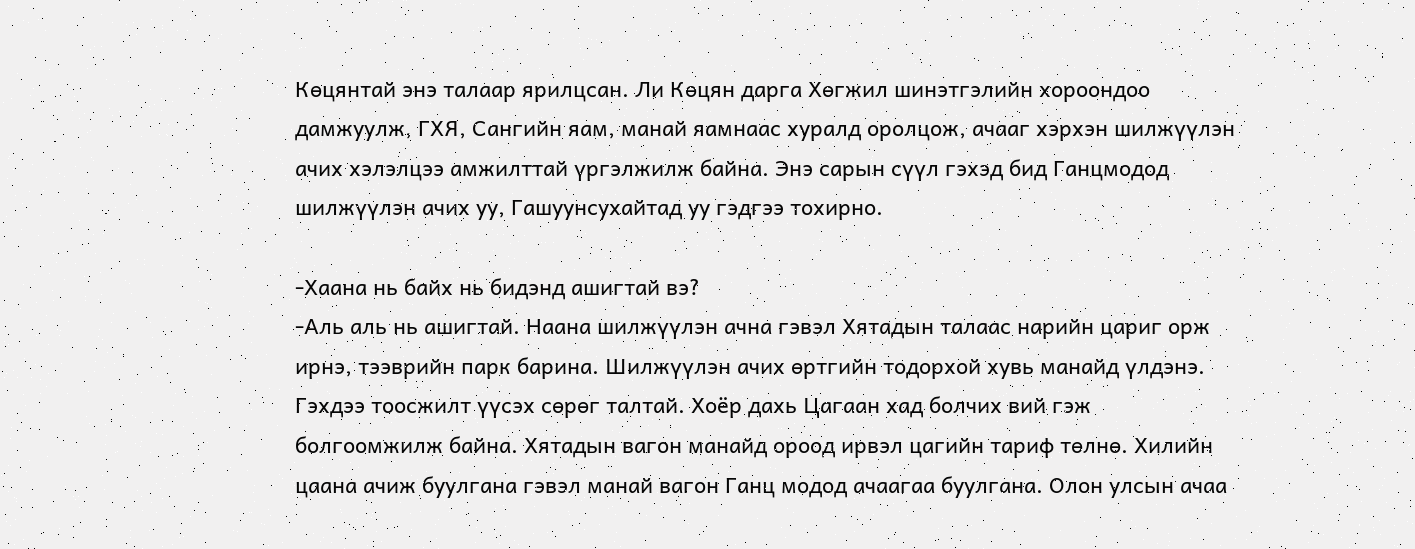Көцянтай энэ талаар ярилцсан. Ли Көцян дарга Хөгжил шинэтгэлийн хороондоо дамжуулж, ГХЯ, Сангийн яам, манай яамнаас хуралд оролцож, ачааг хэрхэн шилжүүлэн ачих хэлэлцээ амжилттай үргэлжилж байна. Энэ сарын сүүл гэхэд бид Ганцмодод шилжүүлэн ачих уу, Гашуунсухайтад уу гэдгээ тохирно.

-Хаана нь байх нь бидэнд ашигтай вэ?
-Аль аль нь ашигтай. Наана шилжүүлэн ачна гэвэл Хятадын талаас нарийн цариг орж ирнэ, тээврийн парк барина. Шилжүүлэн ачих өртгийн тодорхой хувь манайд үлдэнэ. Гэхдээ тоосжилт үүсэх сөрөг талтай. Хоёр дахь Цагаан хад болчих вий гэж болгоомжилж байна. Хятадын вагон манайд ороод ирвэл цагийн тариф төлнө. Хилийн цаана ачиж буулгана гэвэл манай вагон Ганц модод ачаагаа буулгана. Олон улсын ачаа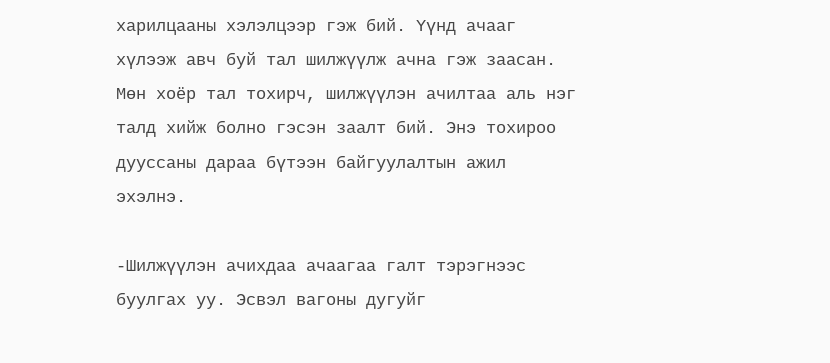харилцааны хэлэлцээр гэж бий. Үүнд ачааг хүлээж авч буй тал шилжүүлж ачна гэж заасан. Мөн хоёр тал тохирч, шилжүүлэн ачилтаа аль нэг талд хийж болно гэсэн заалт бий. Энэ тохироо дууссаны дараа бүтээн байгуулалтын ажил эхэлнэ.

-Шилжүүлэн ачихдаа ачаагаа галт тэрэгнээс буулгах уу. Эсвэл вагоны дугуйг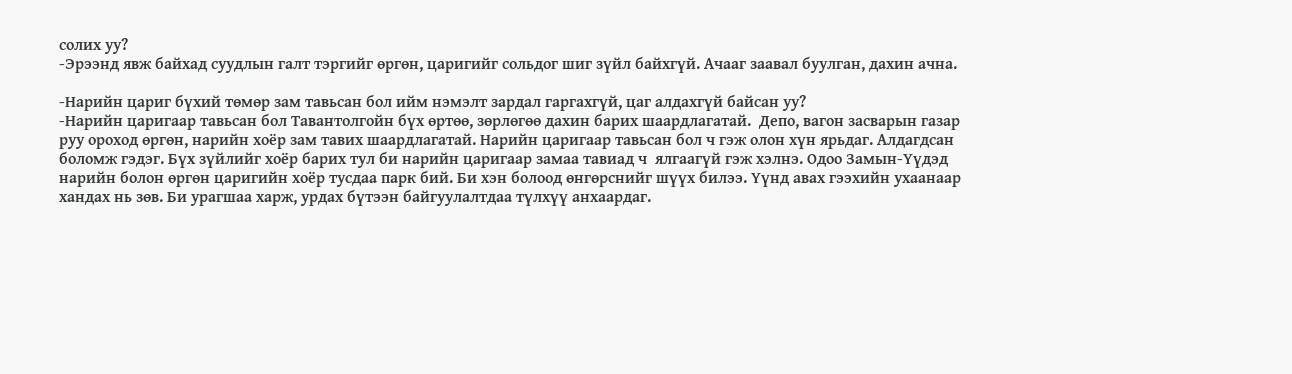солих уу?
-Эрээнд явж байхад суудлын галт тэргийг өргөн, царигийг сольдог шиг зүйл байхгүй. Ачааг заавал буулган, дахин ачна.

-Нарийн цариг бүхий төмөр зам тавьсан бол ийм нэмэлт зардал гаргахгүй, цаг алдахгүй байсан уу?
-Нарийн царигаар тавьсан бол Тавантолгойн бүх өртөө, зөрлөгөө дахин барих шаардлагатай.  Депо, вагон засварын газар руу ороход өргөн, нарийн хоёр зам тавих шаардлагатай. Нарийн царигаар тавьсан бол ч гэж олон хүн ярьдаг. Алдагдсан боломж гэдэг. Бүх зүйлийг хоёр барих тул би нарийн царигаар замаа тавиад ч  ялгаагүй гэж хэлнэ. Одоо Замын-Үүдэд нарийн болон өргөн царигийн хоёр тусдаа парк бий. Би хэн болоод өнгөрснийг шүүх билээ. Үүнд авах гээхийн ухаанаар хандах нь зөв. Би урагшаа харж, урдах бүтээн байгуулалтдаа түлхүү анхаардаг.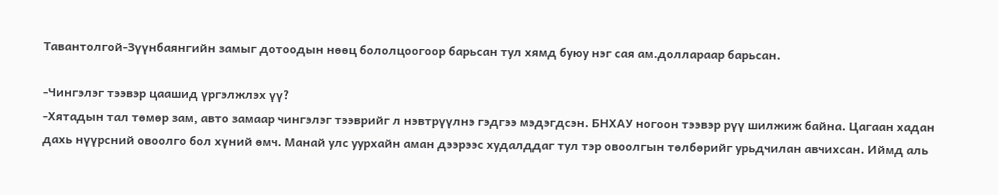Тавантолгой-Зүүнбаянгийн замыг дотоодын нөөц бололцоогоор барьсан тул хямд буюу нэг сая ам.доллараар барьсан.

-Чингэлэг тээвэр цаашид үргэлжлэх үү?
-Хятадын тал төмөр зам, авто замаар чингэлэг тээврийг л нэвтрүүлнэ гэдгээ мэдэгдсэн. БНХАУ ногоон тээвэр рүү шилжиж байна. Цагаан хадан дахь нүүрсний овоолго бол хүний өмч. Манай улс уурхайн аман дээрээс худалддаг тул тэр овоолгын төлбөрийг урьдчилан авчихсан. Иймд аль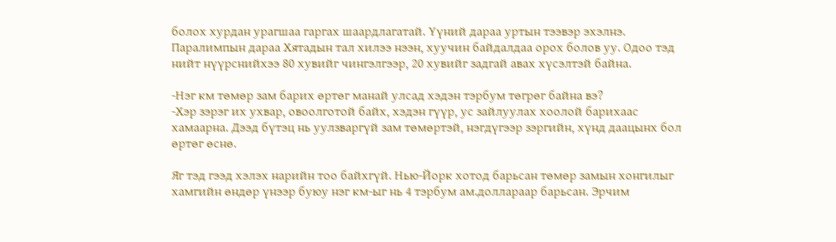болох хурдан урагшаа гаргах шаардлагатай. Үүний дараа уртын тээвэр эхэлнэ. Паралимпын дараа Хятадын тал хилээ нээн, хуучин байдалдаа орох болов уу. Одоо тэд нийт нүүрснийхээ 80 хувийг чингэлгээр, 20 хувийг задгай авах хүсэлтэй байна.

-Нэг км төмөр зам барих өртөг манай улсад хэдэн тэрбум төгрөг байна вэ?
-Хэр зэрэг их ухвар, овоолготой байх, хэдэн гүүр, ус зайлуулах хоолой барихаас хамаарна. Дээд бүтэц нь уулзваргүй зам төмөртэй, нэгдүгээр зэргийн, хүнд даацынх бол өртөг өснө.

Яг тэд гээд хэлэх нарийн тоо байхгүй. Нью-Йорк хотод барьсан төмөр замын хонгилыг хамгийн өндөр үнээр буюу нэг км-ыг нь 4 тэрбум ам.доллараар барьсан. Эрчим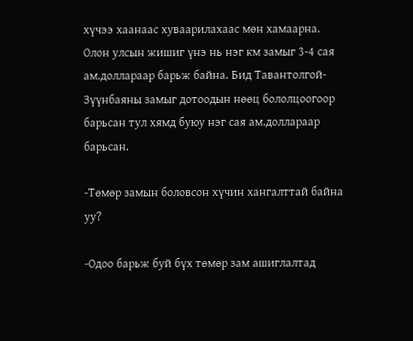хүчээ хаанаас хуваарилахаас мөн хамаарна. Олон улсын жишиг үнэ нь нэг км замыг 3-4 сая ам.доллараар барьж байна. Бид Тавантолгой-Зүүнбаяны замыг дотоодын нөөц бололцоогоор барьсан тул хямд буюу нэг сая ам.доллараар барьсан.

-Төмөр замын боловсон хүчин хангалттай байна уу?

-Одоо барьж буй бүх төмөр зам ашиглалтад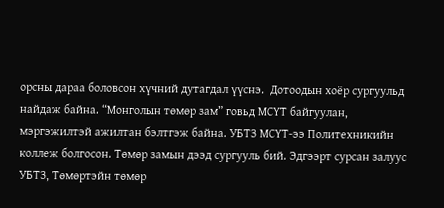орсны дараа боловсон хүчний дутагдал үүснэ.  Дотоодын хоёр сургуульд найдаж байна. “Монголын төмөр зам” говьд МСҮТ байгуулан, мэргэжилтэй ажилтан бэлтгэж байна. УБТЗ МСҮТ-ээ Политехникийн коллеж болгосон. Төмөр замын дээд сургууль бий. Эдгээрт сурсан залуус УБТЗ, Төмөртэйн төмөр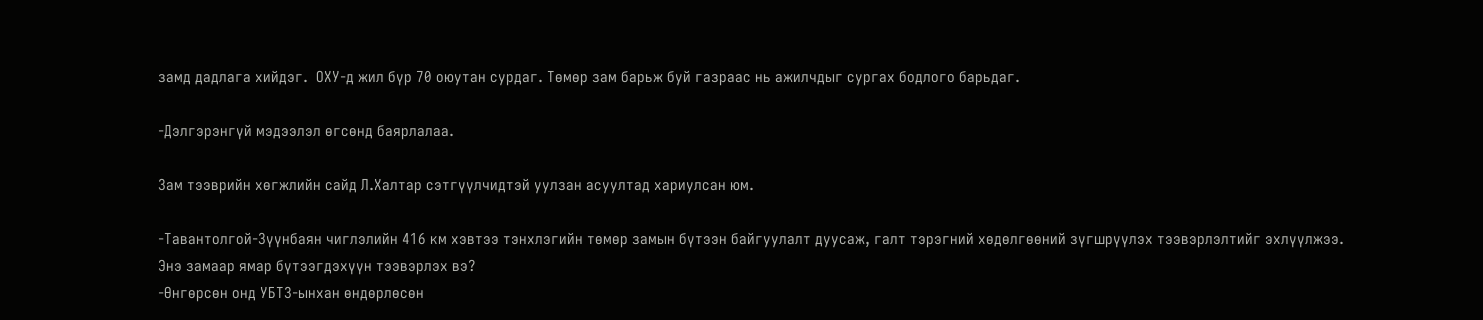замд дадлага хийдэг.  ОХУ-д жил бүр 70 оюутан сурдаг. Төмөр зам барьж буй газраас нь ажилчдыг сургах бодлого барьдаг.

-Дэлгэрэнгүй мэдээлэл өгсөнд баярлалаа.

Зам тээврийн хөгжлийн сайд Л.Халтар сэтгүүлчидтэй уулзан асуултад хариулсан юм.

-Тавантолгой-Зүүнбаян чиглэлийн 416 км хэвтээ тэнхлэгийн төмөр замын бүтээн байгуулалт дуусаж, галт тэрэгний хөдөлгөөний зүгшрүүлэх тээвэрлэлтийг эхлүүлжээ. Энэ замаар ямар бүтээгдэхүүн тээвэрлэх вэ?
-Өнгөрсөн онд УБТЗ-ынхан өндөрлөсөн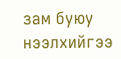зам буюу нээлхийгээ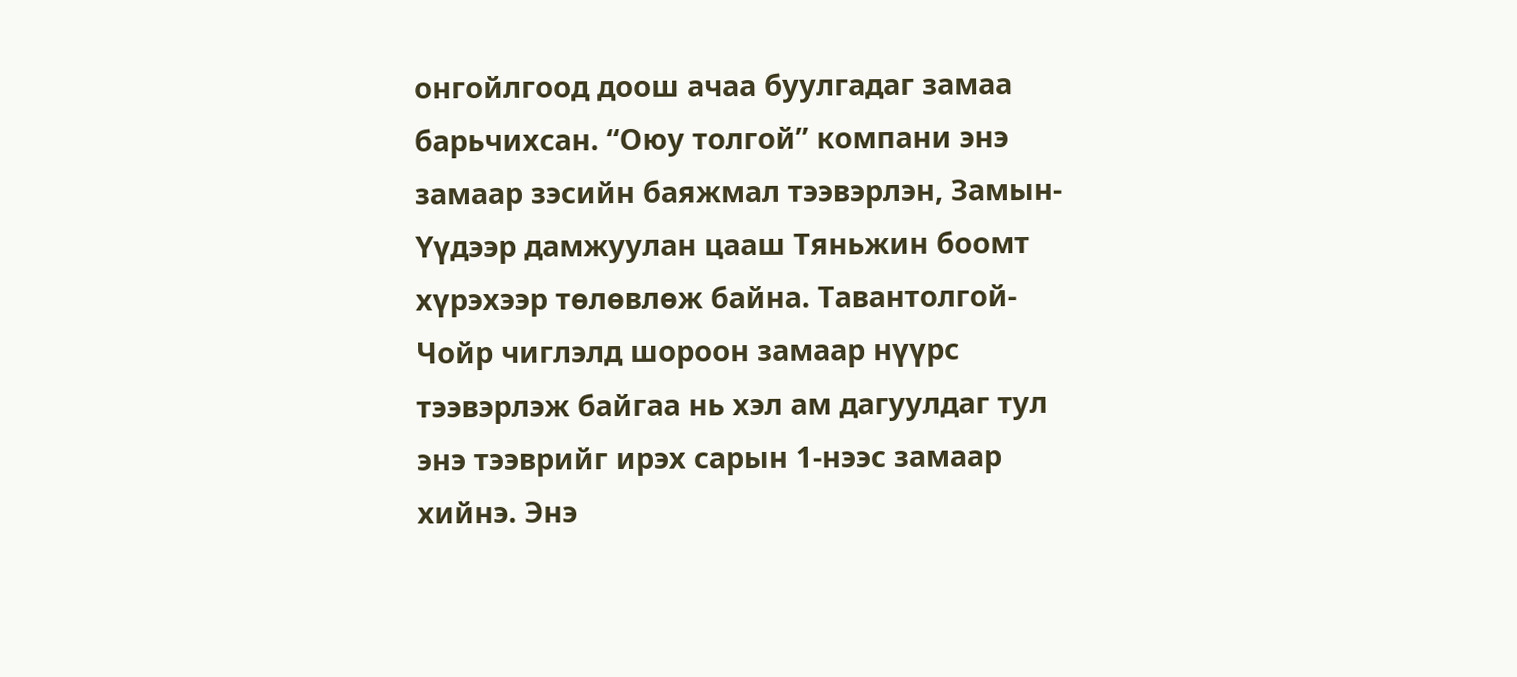онгойлгоод доош ачаа буулгадаг замаа барьчихсан. “Оюу толгой” компани энэ замаар зэсийн баяжмал тээвэрлэн, Замын-Үүдээр дамжуулан цааш Тяньжин боомт хүрэхээр төлөвлөж байна. Тавантолгой-Чойр чиглэлд шороон замаар нүүрс тээвэрлэж байгаа нь хэл ам дагуулдаг тул энэ тээврийг ирэх сарын 1-нээс замаар хийнэ. Энэ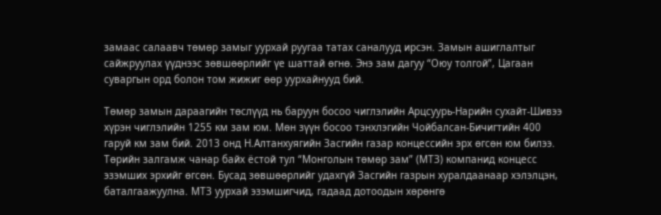замаас салаавч төмөр замыг уурхай руугаа татах саналууд ирсэн. Замын ашиглалтыг сайжруулах үүднээс зөвшөөрлийг үе шаттай өгнө. Энэ зам дагуу “Оюу толгой”, Цагаан суваргын орд болон том жижиг өөр уурхайнууд бий.

Төмөр замын дараагийн төслүүд нь баруун босоо чиглэлийн Арцсуурь-Нарийн сухайт-Шивээ хүрэн чиглэлийн 1255 км зам юм. Мөн зүүн босоо тэнхлэгийн Чойбалсан-Бичигтийн 400 гаруй км зам бий. 2013 онд Н.Алтанхуягийн Засгийн газар концессийн эрх өгсөн юм билээ. Төрийн залгамж чанар байх ёстой тул “Монголын төмөр зам” (МТЗ) компанид концесс эзэмших эрхийг өгсөн. Бусад зөвшөөрлийг удахгүй Засгийн газрын хуралдаанаар хэлэлцэн, баталгаажуулна. МТЗ уурхай эзэмшигчид, гадаад дотоодын хөрөнгө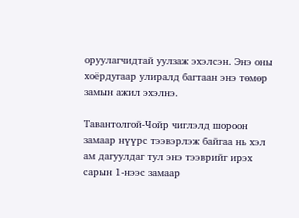оруулагчидтай уулзаж эхэлсэн. Энэ оны хоёрдугаар улиралд багтаан энэ төмөр замын ажил эхэлнэ.

Тавантолгой-Чойр чиглэлд шороон замаар нүүрс тээвэрлэж байгаа нь хэл ам дагуулдаг тул энэ тээврийг ирэх сарын 1-нээс замаар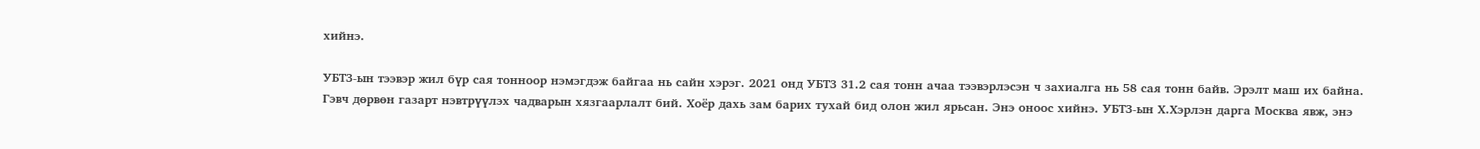хийнэ.

УБТЗ-ын тээвэр жил бүр сая тонноор нэмэгдэж байгаа нь сайн хэрэг. 2021 онд УБТЗ 31.2 сая тонн ачаа тээвэрлэсэн ч захиалга нь 58 сая тонн байв. Эрэлт маш их байна. Гэвч дөрвөн газарт нэвтрүүлэх чадварын хязгаарлалт бий. Хоёр дахь зам барих тухай бид олон жил ярьсан. Энэ оноос хийнэ. УБТЗ-ын Х.Хэрлэн дарга Москва явж, энэ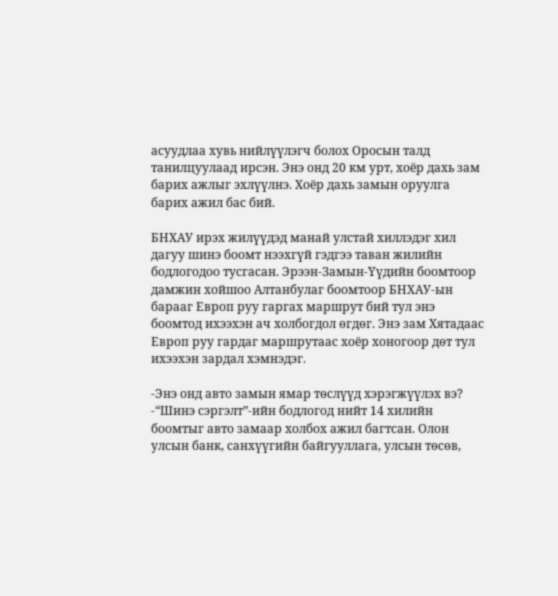асуудлаа хувь нийлүүлэгч болох Оросын талд танилцуулаад ирсэн. Энэ онд 20 км урт, хоёр дахь зам барих ажлыг эхлүүлнэ. Хоёр дахь замын оруулга барих ажил бас бий.

БНХАУ ирэх жилүүдэд манай улстай хиллэдэг хил дагуу шинэ боомт нээхгүй гэдгээ таван жилийн бодлогодоо тусгасан. Эрээн-Замын-Үүдийн боомтоор дамжин хойшоо Алтанбулаг боомтоор БНХАУ-ын барааг Европ руу гаргах маршрут бий тул энэ боомтод ихээхэн ач холбогдол өгдөг. Энэ зам Хятадаас Европ руу гардаг маршрутаас хоёр хоногоор дөт тул ихээхэн зардал хэмнэдэг.

-Энэ онд авто замын ямар төслүүд хэрэгжүүлэх вэ?
-“Шинэ сэргэлт”-ийн бодлогод нийт 14 хилийн боомтыг авто замаар холбох ажил багтсан. Олон улсын банк, санхүүгийн байгууллага, улсын төсөв,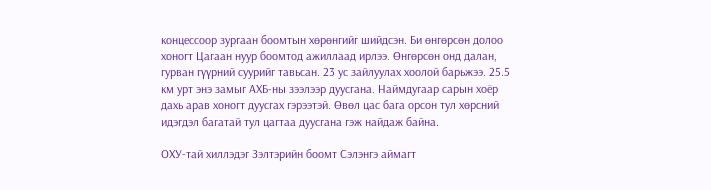концессоор зургаан боомтын хөрөнгийг шийдсэн. Би өнгөрсөн долоо хоногт Цагаан нуур боомтод ажиллаад ирлээ. Өнгөрсөн онд далан, гурван гүүрний суурийг тавьсан. 23 ус зайлуулах хоолой барьжээ. 25.5 км урт энэ замыг АХБ-ны зээлээр дуусгана. Наймдугаар сарын хоёр дахь арав хоногт дуусгах гэрээтэй. Өвөл цас бага орсон тул хөрсний идэгдэл багатай тул цагтаа дуусгана гэж найдаж байна.

ОХУ-тай хиллэдэг Зэлтэрийн боомт Сэлэнгэ аймагт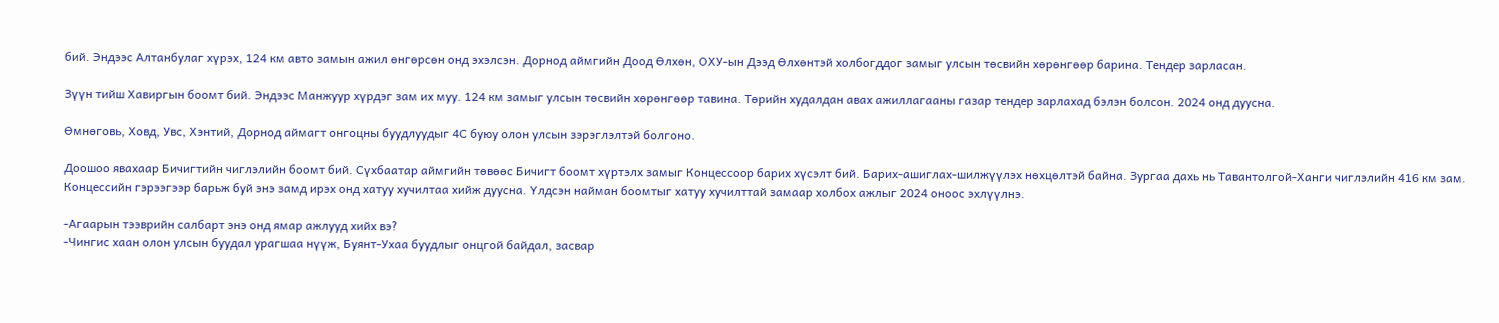бий. Эндээс Алтанбулаг хүрэх, 124 км авто замын ажил өнгөрсөн онд эхэлсэн. Дорнод аймгийн Доод Өлхөн, ОХУ-ын Дээд Өлхөнтэй холбогддог замыг улсын төсвийн хөрөнгөөр барина. Тендер зарласан.

Зүүн тийш Хавиргын боомт бий. Эндээс Манжуур хүрдэг зам их муу. 124 км замыг улсын төсвийн хөрөнгөөр тавина. Төрийн худалдан авах ажиллагааны газар тендер зарлахад бэлэн болсон. 2024 онд дуусна.

Өмнөговь, Ховд, Увс, Хэнтий, Дорнод аймагт онгоцны буудлуудыг 4С буюу олон улсын зэрэглэлтэй болгоно.

Доошоо явахаар Бичигтийн чиглэлийн боомт бий. Сүхбаатар аймгийн төвөөс Бичигт боомт хүртэлх замыг Концессоор барих хүсэлт бий. Барих-ашиглах-шилжүүлэх нөхцөлтэй байна. Зургаа дахь нь Тавантолгой-Ханги чиглэлийн 416 км зам. Концессийн гэрээгээр барьж буй энэ замд ирэх онд хатуу хучилтаа хийж дуусна. Үлдсэн найман боомтыг хатуу хучилттай замаар холбох ажлыг 2024 оноос эхлүүлнэ.

-Агаарын тээврийн салбарт энэ онд ямар ажлууд хийх вэ?
-Чингис хаан олон улсын буудал урагшаа нүүж, Буянт-Ухаа буудлыг онцгой байдал, засвар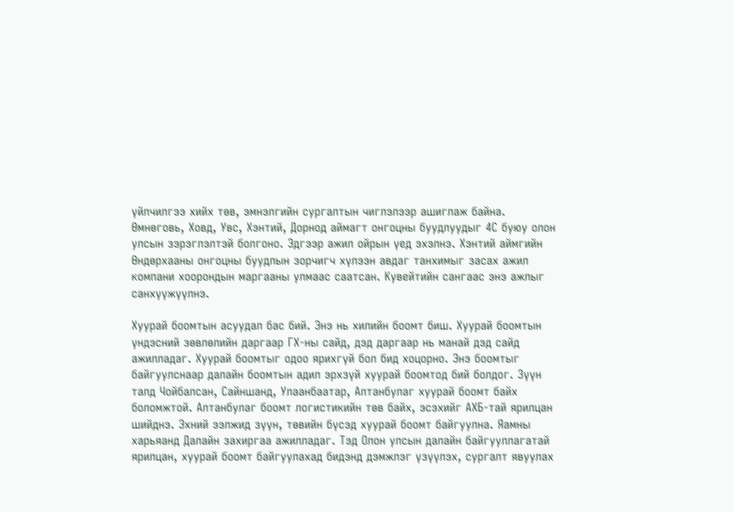үйлчилгээ хийх төв, эмнэлгийн сургалтын чиглэлээр ашиглаж байна. Өмнөговь, Ховд, Увс, Хэнтий, Дорнод аймагт онгоцны буудлуудыг 4С буюу олон улсын зэрэглэлтэй болгоно. Эдгээр ажил ойрын үед эхэлнэ. Хэнтий аймгийн Өндөрхааны онгоцны буудлын зорчигч хүлээн авдаг танхимыг засах ажил компани хоорондын маргааны улмаас саатсан. Кувейтийн сангаас энэ ажлыг санхүүжүүлнэ.

Хуурай боомтын асуудал бас бий. Энэ нь хилийн боомт биш. Хуурай боомтын үндэсний зөвлөлийн даргаар ГХ-ны сайд, дэд даргаар нь манай дэд сайд ажилладаг. Хуурай боомтыг одоо ярихгүй бол бид хоцорно. Энэ боомтыг байгуулснаар далайн боомтын адил эрхзүй хуурай боомтод бий болдог. Зүүн талд Чойбалсан, Сайншанд, Улаанбаатар, Алтанбулаг хуурай боомт байх боломжтой. Алтанбулаг боомт логистикийн төв байх, эсэхийг АХБ-тай ярилцан шийднэ. Эхний ээлжид зүүн, төвийн бүсэд хуурай боомт байгуулна. Яамны харьяанд Далайн захиргаа ажилладаг. Тэд Олон улсын далайн байгууллагатай ярилцан, хуурай боомт байгуулахад бидэнд дэмжлэг үзүүлэх, сургалт явуулах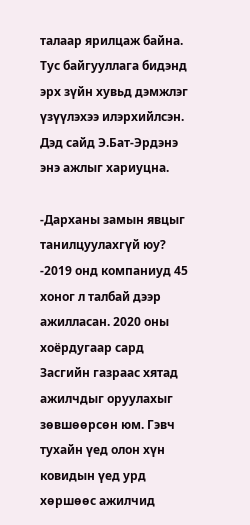талаар ярилцаж байна. Тус байгууллага бидэнд эрх зүйн хувьд дэмжлэг үзүүлэхээ илэрхийлсэн. Дэд сайд Э.Бат-Эрдэнэ энэ ажлыг хариуцна.

-Дарханы замын явцыг танилцуулахгүй юу?
-2019 онд компаниуд 45 хоног л талбай дээр ажилласан. 2020 оны хоёрдугаар сард Засгийн газраас хятад ажилчдыг оруулахыг зөвшөөрсөн юм. Гэвч тухайн үед олон хүн ковидын үед урд хөршөөс ажилчид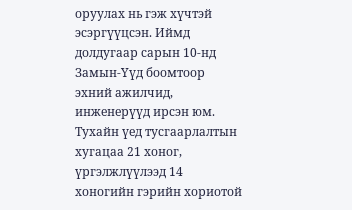оруулах нь гэж хүчтэй эсэргүүцсэн. Иймд долдугаар сарын 10-нд Замын-Үүд боомтоор эхний ажилчид, инженерүүд ирсэн юм. Тухайн үед тусгаарлалтын хугацаа 21 хоног, үргэлжлүүлээд 14 хоногийн гэрийн хориотой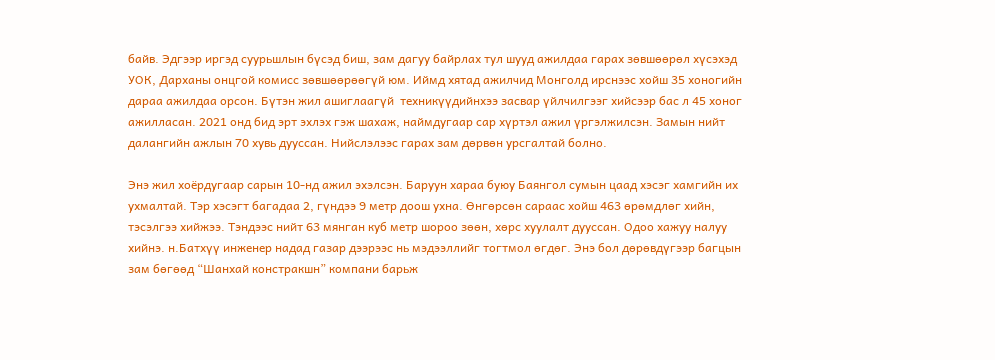байв. Эдгээр иргэд суурьшлын бүсэд биш, зам дагуу байрлах тул шууд ажилдаа гарах зөвшөөрөл хүсэхэд УОК, Дарханы онцгой комисс зөвшөөрөөгүй юм. Иймд хятад ажилчид Монголд ирснээс хойш 35 хоногийн дараа ажилдаа орсон. Бүтэн жил ашиглаагүй  техникүүдийнхээ засвар үйлчилгээг хийсээр бас л 45 хоног ажилласан. 2021 онд бид эрт эхлэх гэж шахаж, наймдугаар сар хүртэл ажил үргэлжилсэн. Замын нийт далангийн ажлын 70 хувь дууссан. Нийслэлээс гарах зам дөрвөн урсгалтай болно.

Энэ жил хоёрдугаар сарын 10-нд ажил эхэлсэн. Баруун хараа буюу Баянгол сумын цаад хэсэг хамгийн их ухмалтай. Тэр хэсэгт багадаа 2, гүндээ 9 метр доош ухна. Өнгөрсөн сараас хойш 463 өрөмдлөг хийн, тэсэлгээ хийжээ. Тэндээс нийт 63 мянган куб метр шороо зөөн, хөрс хуулалт дууссан. Одоо хажуу налуу хийнэ. н.Батхүү инженер надад газар дээрээс нь мэдээллийг тогтмол өгдөг. Энэ бол дөрөвдүгээр багцын зам бөгөөд “Шанхай констракшн” компани барьж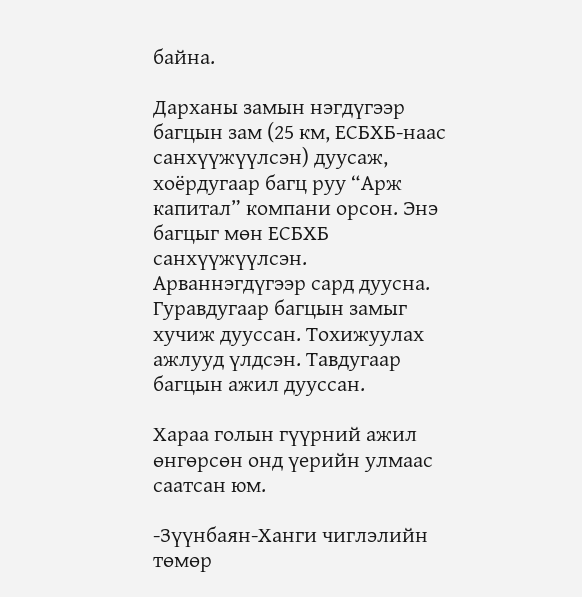байна.

Дарханы замын нэгдүгээр багцын зам (25 км, ЕСБХБ-наас санхүүжүүлсэн) дуусаж, хоёрдугаар багц руу “Арж капитал” компани орсон. Энэ багцыг мөн ЕСБХБ санхүүжүүлсэн. Арваннэгдүгээр сард дуусна. Гуравдугаар багцын замыг хучиж дууссан. Тохижуулах ажлууд үлдсэн. Тавдугаар багцын ажил дууссан.

Хараа голын гүүрний ажил өнгөрсөн онд үерийн улмаас саатсан юм.

-Зүүнбаян-Ханги чиглэлийн төмөр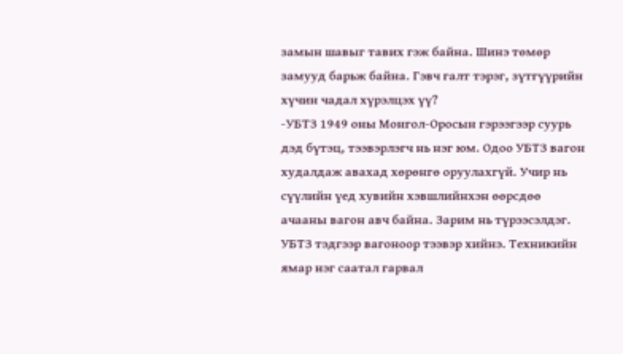замын шавыг тавих гэж байна. Шинэ төмөр замууд барьж байна. Гэвч галт тэрэг, зүтгүүрийн хүчин чадал хүрэлцэх үү?
-УБТЗ 1949 оны Монгол-Оросын гэрээгээр суурь дэд бүтэц, тээвэрлэгч нь нэг юм. Одоо УБТЗ вагон худалдаж авахад хөрөнгө оруулахгүй. Учир нь сүүлийн үед хувийн хэвшлийнхэн өөрсдөө ачааны вагон авч байна. Зарим нь түрээсэлдэг. УБТЗ тэдгээр вагоноор тээвэр хийнэ. Техникийн ямар нэг саатал гарвал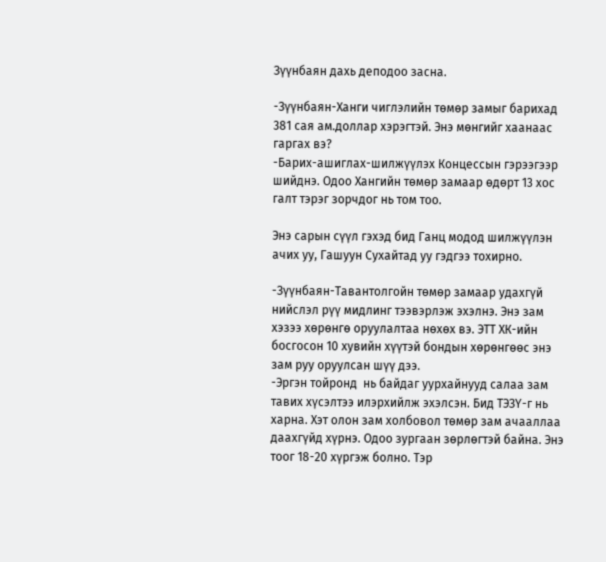Зүүнбаян дахь деподоо засна.

-Зүүнбаян-Ханги чиглэлийн төмөр замыг барихад 381 сая ам.доллар хэрэгтэй. Энэ мөнгийг хаанаас гаргах вэ?
-Барих-ашиглах-шилжүүлэх Концессын гэрээгээр шийднэ. Одоо Хангийн төмөр замаар өдөрт 13 хос галт тэрэг зорчдог нь том тоо.

Энэ сарын сүүл гэхэд бид Ганц модод шилжүүлэн ачих уу, Гашуун Сухайтад уу гэдгээ тохирно.

-Зүүнбаян-Тавантолгойн төмөр замаар удахгүй нийслэл рүү мидлинг тээвэрлэж эхэлнэ. Энэ зам хэзээ хөрөнгө оруулалтаа нөхөх вэ. ЭТТ ХК-ийн босгосон 10 хувийн хүүтэй бондын хөрөнгөөс энэ зам руу оруулсан шүү дээ.
-Эргэн тойронд  нь байдаг уурхайнууд салаа зам тавих хүсэлтээ илэрхийлж эхэлсэн. Бид ТЭЗҮ-г нь харна. Хэт олон зам холбовол төмөр зам ачааллаа даахгүйд хүрнэ. Одоо зургаан зөрлөгтэй байна. Энэ тоог 18-20 хүргэж болно. Тэр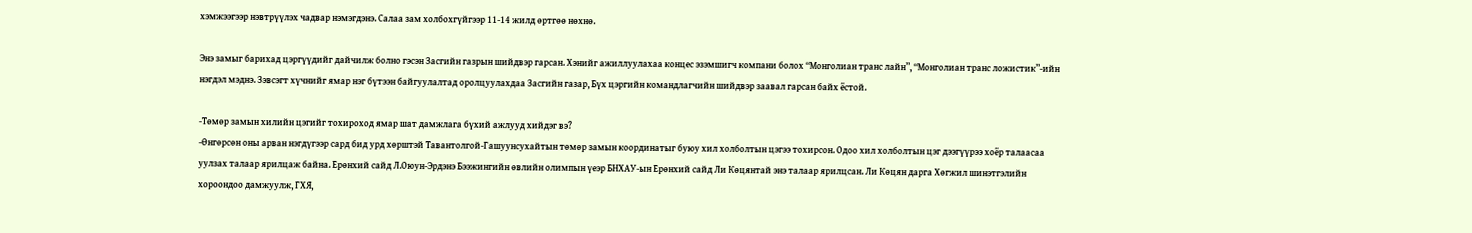хэмжээгээр нэвтрүүлэх чадвар нэмэгдэнэ. Салаа зам холбохгүйгээр 11-14 жилд өртгөө нөхнө.

Энэ замыг барихад цэргүүдийг дайчилж болно гэсэн Засгийн газрын шийдвэр гарсан. Хэнийг ажиллуулахаа концес эзэмшигч компани болох “Монголиан транс лайн”, “Монголиан транс ложистик”-ийн нэгдэл мэднэ. Зэвсэгт хүчнийг ямар нэг бүтээн байгуулалтад оролцуулахдаа Засгийн газар, Бүх цэргийн командлагчийн шийдвэр заавал гарсан байх ёстой.

-Төмөр замын хилийн цэгийг тохироход ямар шат дамжлага бүхий ажлууд хийдэг вэ?
-Өнгөрсөн оны арван нэгдүгээр сард бид урд хөрштэй Тавантолгой-Гашуунсухайтын төмөр замын координатыг буюу хил холболтын цэгээ тохирсон. Одоо хил холболтын цэг дээгүүрээ хоёр талаасаа уулзах талаар ярилцаж байна. Ерөнхий сайд Л.Оюун-Эрдэнэ Бээжингийн өвлийн олимпын үеэр БНХАУ-ын Ерөнхий сайд Ли Көцянтай энэ талаар ярилцсан. Ли Көцян дарга Хөгжил шинэтгэлийн хороондоо дамжуулж, ГХЯ,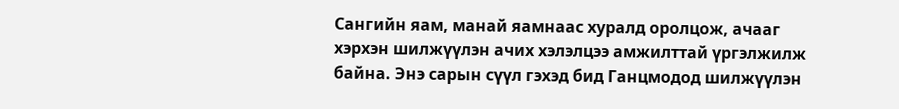Сангийн яам, манай яамнаас хуралд оролцож, ачааг хэрхэн шилжүүлэн ачих хэлэлцээ амжилттай үргэлжилж байна. Энэ сарын сүүл гэхэд бид Ганцмодод шилжүүлэн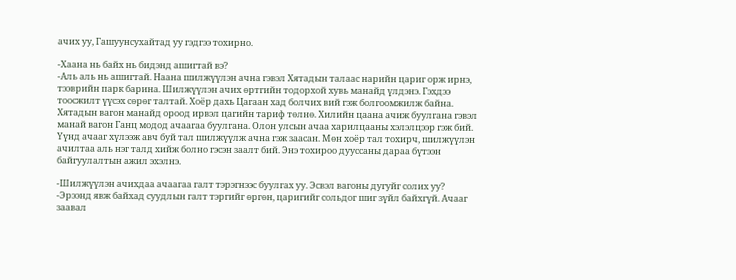ачих уу, Гашуунсухайтад уу гэдгээ тохирно.

-Хаана нь байх нь бидэнд ашигтай вэ?
-Аль аль нь ашигтай. Наана шилжүүлэн ачна гэвэл Хятадын талаас нарийн цариг орж ирнэ, тээврийн парк барина. Шилжүүлэн ачих өртгийн тодорхой хувь манайд үлдэнэ. Гэхдээ тоосжилт үүсэх сөрөг талтай. Хоёр дахь Цагаан хад болчих вий гэж болгоомжилж байна. Хятадын вагон манайд ороод ирвэл цагийн тариф төлнө. Хилийн цаана ачиж буулгана гэвэл манай вагон Ганц модод ачаагаа буулгана. Олон улсын ачаа харилцааны хэлэлцээр гэж бий. Үүнд ачааг хүлээж авч буй тал шилжүүлж ачна гэж заасан. Мөн хоёр тал тохирч, шилжүүлэн ачилтаа аль нэг талд хийж болно гэсэн заалт бий. Энэ тохироо дууссаны дараа бүтээн байгуулалтын ажил эхэлнэ.

-Шилжүүлэн ачихдаа ачаагаа галт тэрэгнээс буулгах уу. Эсвэл вагоны дугуйг солих уу?
-Эрээнд явж байхад суудлын галт тэргийг өргөн, царигийг сольдог шиг зүйл байхгүй. Ачааг заавал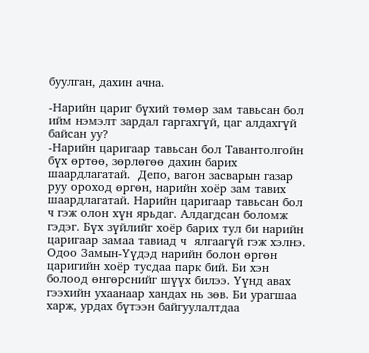буулган, дахин ачна.

-Нарийн цариг бүхий төмөр зам тавьсан бол ийм нэмэлт зардал гаргахгүй, цаг алдахгүй байсан уу?
-Нарийн царигаар тавьсан бол Тавантолгойн бүх өртөө, зөрлөгөө дахин барих шаардлагатай.  Депо, вагон засварын газар руу ороход өргөн, нарийн хоёр зам тавих шаардлагатай. Нарийн царигаар тавьсан бол ч гэж олон хүн ярьдаг. Алдагдсан боломж гэдэг. Бүх зүйлийг хоёр барих тул би нарийн царигаар замаа тавиад ч  ялгаагүй гэж хэлнэ. Одоо Замын-Үүдэд нарийн болон өргөн царигийн хоёр тусдаа парк бий. Би хэн болоод өнгөрснийг шүүх билээ. Үүнд авах гээхийн ухаанаар хандах нь зөв. Би урагшаа харж, урдах бүтээн байгуулалтдаа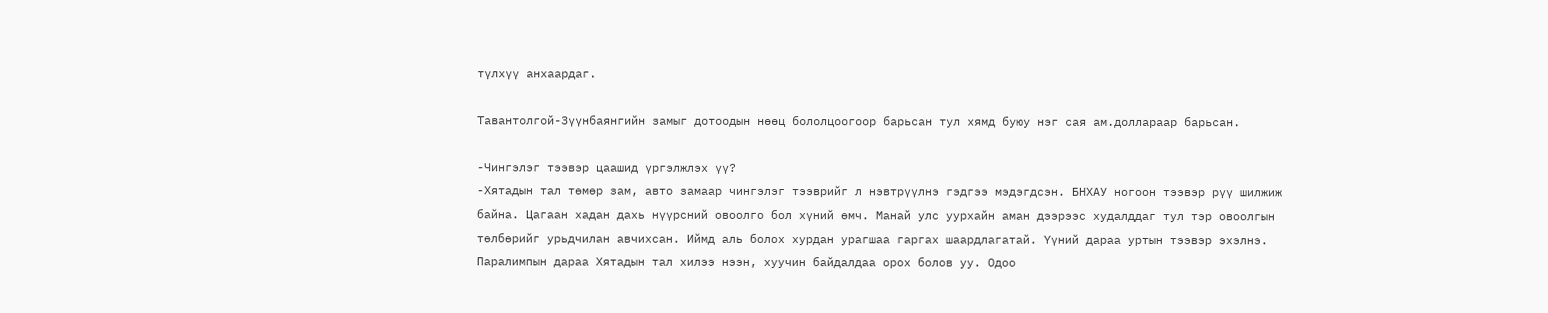түлхүү анхаардаг.

Тавантолгой-Зүүнбаянгийн замыг дотоодын нөөц бололцоогоор барьсан тул хямд буюу нэг сая ам.доллараар барьсан.

-Чингэлэг тээвэр цаашид үргэлжлэх үү?
-Хятадын тал төмөр зам, авто замаар чингэлэг тээврийг л нэвтрүүлнэ гэдгээ мэдэгдсэн. БНХАУ ногоон тээвэр рүү шилжиж байна. Цагаан хадан дахь нүүрсний овоолго бол хүний өмч. Манай улс уурхайн аман дээрээс худалддаг тул тэр овоолгын төлбөрийг урьдчилан авчихсан. Иймд аль болох хурдан урагшаа гаргах шаардлагатай. Үүний дараа уртын тээвэр эхэлнэ. Паралимпын дараа Хятадын тал хилээ нээн, хуучин байдалдаа орох болов уу. Одоо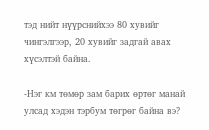тэд нийт нүүрснийхээ 80 хувийг чингэлгээр, 20 хувийг задгай авах хүсэлтэй байна.

-Нэг км төмөр зам барих өртөг манай улсад хэдэн тэрбум төгрөг байна вэ?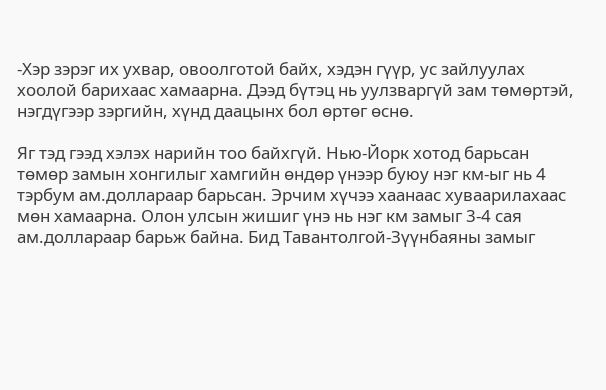-Хэр зэрэг их ухвар, овоолготой байх, хэдэн гүүр, ус зайлуулах хоолой барихаас хамаарна. Дээд бүтэц нь уулзваргүй зам төмөртэй, нэгдүгээр зэргийн, хүнд даацынх бол өртөг өснө.

Яг тэд гээд хэлэх нарийн тоо байхгүй. Нью-Йорк хотод барьсан төмөр замын хонгилыг хамгийн өндөр үнээр буюу нэг км-ыг нь 4 тэрбум ам.доллараар барьсан. Эрчим хүчээ хаанаас хуваарилахаас мөн хамаарна. Олон улсын жишиг үнэ нь нэг км замыг 3-4 сая ам.доллараар барьж байна. Бид Тавантолгой-Зүүнбаяны замыг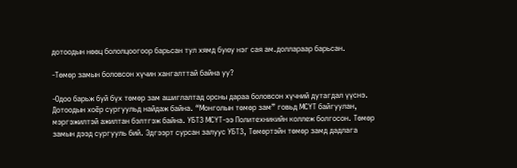дотоодын нөөц бололцоогоор барьсан тул хямд буюу нэг сая ам.доллараар барьсан.

-Төмөр замын боловсон хүчин хангалттай байна уу?

-Одоо барьж буй бүх төмөр зам ашиглалтад орсны дараа боловсон хүчний дутагдал үүснэ.  Дотоодын хоёр сургуульд найдаж байна. “Монголын төмөр зам” говьд МСҮТ байгуулан, мэргэжилтэй ажилтан бэлтгэж байна. УБТЗ МСҮТ-ээ Политехникийн коллеж болгосон. Төмөр замын дээд сургууль бий. Эдгээрт сурсан залуус УБТЗ, Төмөртэйн төмөр замд дадлага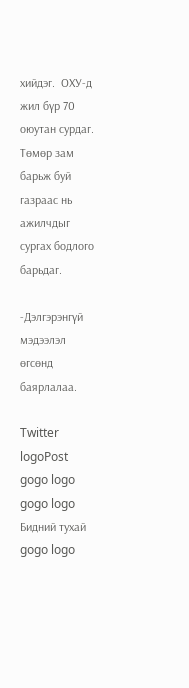хийдэг.  ОХУ-д жил бүр 70 оюутан сурдаг. Төмөр зам барьж буй газраас нь ажилчдыг сургах бодлого барьдаг.

-Дэлгэрэнгүй мэдээлэл өгсөнд баярлалаа.

Twitter logoPost
gogo logo
gogo logo   Бидний тухай gogo logo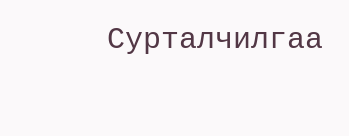Сурталчилгаа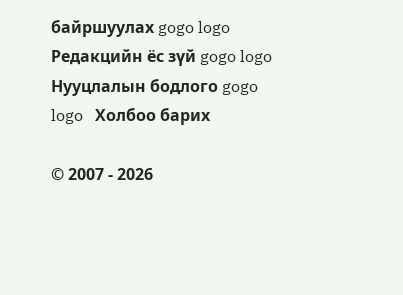байршуулах gogo logo   Редакцийн ёс зүй gogo logo  Нууцлалын бодлого gogo logo   Холбоо барих

© 2007 - 2026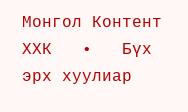Монгол Контент ХХК   •   Бүх эрх хуулиар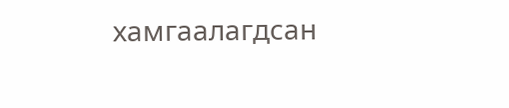хамгаалагдсан